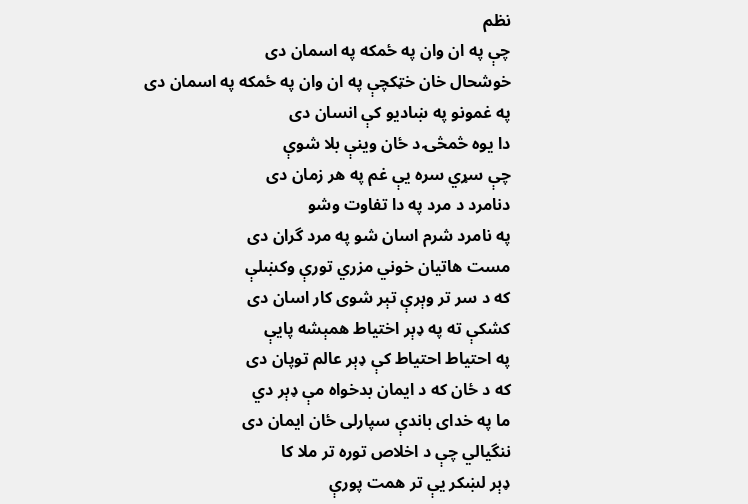نظم
چې په ان وان په ځمکه په اسمان دی
خوشحال خان خټکچې په ان وان په ځمکه په اسمان دی
په غمونو په ښاديو کې انسان دی
دا يوه څمڅۍ د ځان وينې بلا شوې
چې سړي سره يې غم په هر زمان دی
دنامرد د مرد په دا تفاوت وشو
په نامرد شرم اسان شو په مرد گران دی
مست هاتيان خوني مزري تورې وکښلې
که د سر تر وېرې تېر شوی کار اسان دی
کشکې ته په ډېر اختياط همېشه پايې
په احتياط احتياط کې ډېر عالم توپان دی
که د ځان که د ايمان بدخواه مې ډېر دي
ما په خدای باندې سپارلی ځان ايمان دی
ننگيالي چې د اخلاص توره تر ملا کا
ډېر لښکر يې تر همت پورې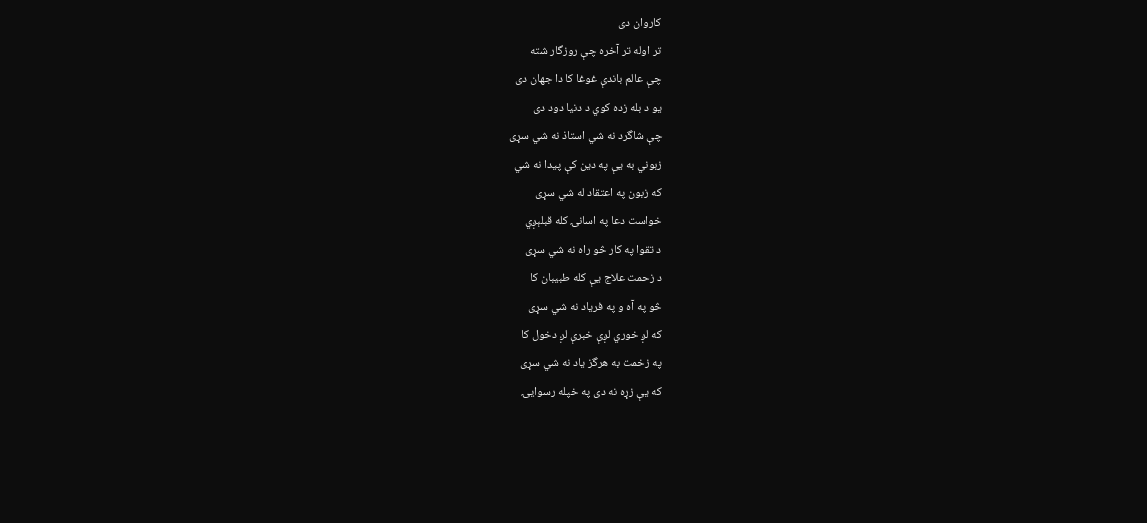کاروان دی
تر اوله تر آخره چې روزگار شته
چې عالم باندې غوغا کا دا جهان دی
يو د بله زده کوي د دنيا دود دی
چې شاگرد نه شي استاذ نه شي سړی
زبوني به يې په دين کې پيدا نه شي
که زبون په اعتقاد له شي سړی
خواست دعا په اسانۍ کله قبلېږي
د تقوا په کار څو راه نه شي سړی
د زحمت علاج يې کله طبيبان کا
څو په آه و په فرياد نه شي سړی
که لږ خوري لږې خبرې لږ دخول کا
په زخمت به هرگز ياد نه شي سړی
که يې زړه نه دی په خپله رسوايۍ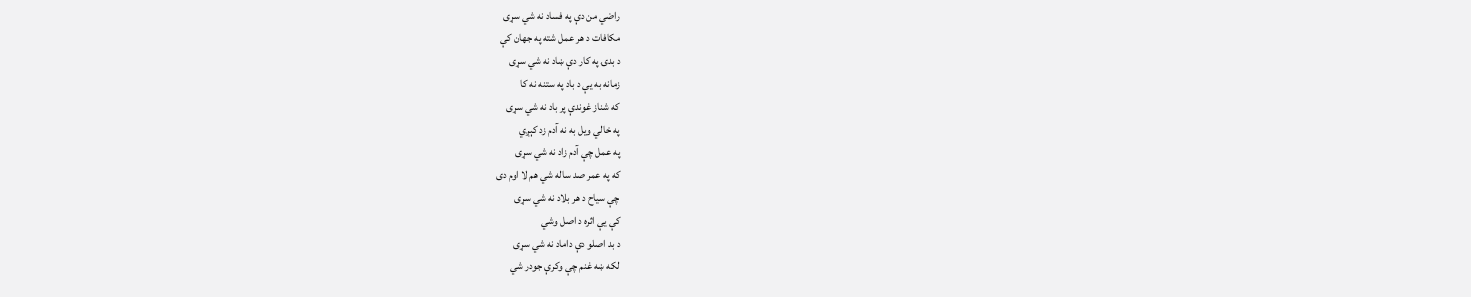راضي من دې په فساد نه شي سړی
مکافات د هر عمل شته په جهان کې
د بدۍ په کار دې ښاد نه شي سړی
زمانه به يې د باد په ستنه نه کا
که شناز غوندې پر باد نه شي سړی
په خالي ويل به نه آدم زد کېږي
په عمل چې آدم زاد نه شي سړی
که په عمر صد ساله شي هم لا اوم دی
چې سياح د هر بلاد نه شي سړی
کې يې اثره د اصل وشي
د بد اصلو دې داماد نه شي سړی
لکه ښه غنم چې وکرې جودر شي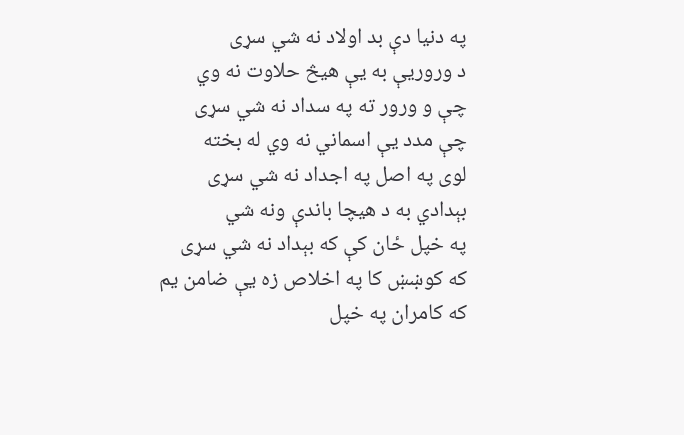په دنيا دې بد اولاد نه شي سړی
د وروريې به يې هيڅ حلاوت نه وي
چې و ورور ته په سداد نه شي سړی
چې مدد يې اسماني نه وي له بخته
لوی په اصل په اجداد نه شي سړی
بېدادي به د هيچا باندې ونه شي
په خپل ځان کې که بېداد نه شي سړی
که کوښښ کا په اخلاص زه يې ضامن يم
که کامران په خپل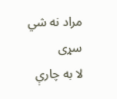مراد نه شي سړی
لا به چارې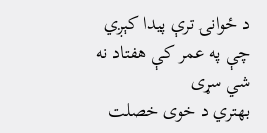د ځوانۍ ترې پيدا کېږي
چې په عمر کې هفتاد نه شي سړی
بهتري د خوی خصلت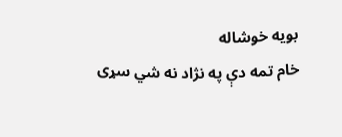بويه خوشاله
خام تمه دې په نژاد نه شي سړی